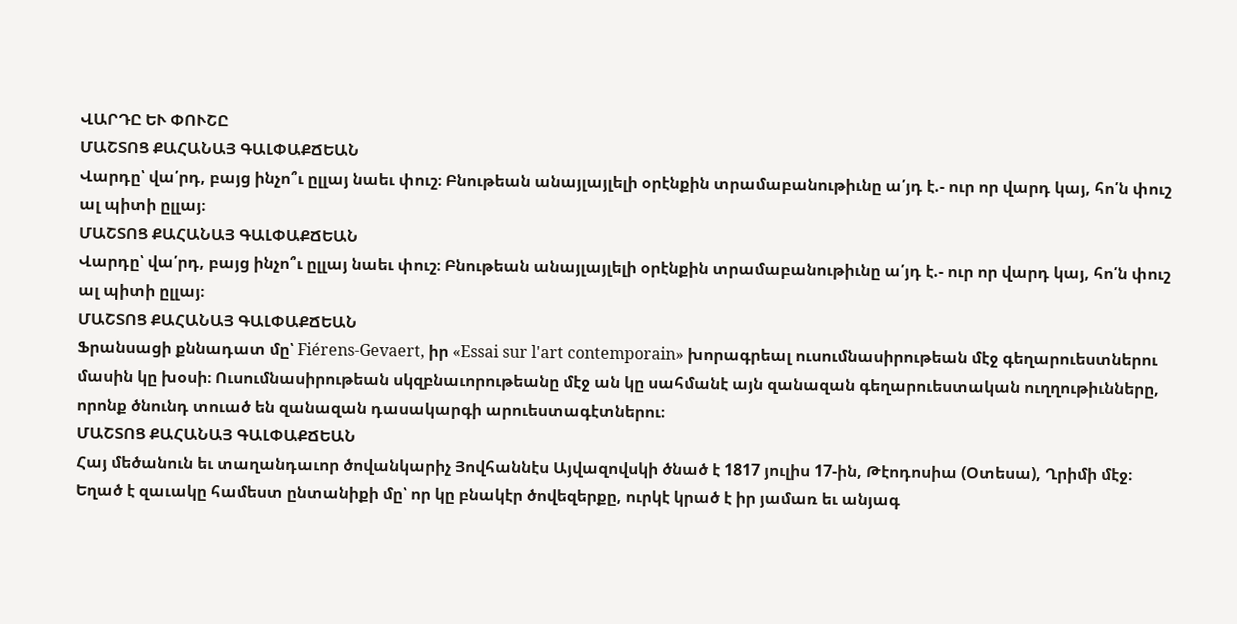ՎԱՐԴԸ ԵՒ ՓՈՒՇԸ
ՄԱՇՏՈՑ ՔԱՀԱՆԱՅ ԳԱԼՓԱՔՃԵԱՆ
Վարդը՝ վա՛րդ, բայց ինչո՞ւ ըլլայ նաեւ փուշ։ Բնութեան անայլայլելի օրէնքին տրամաբանութիւնը ա՛յդ է.- ուր որ վարդ կայ, հո՛ն փուշ ալ պիտի ըլլայ։
ՄԱՇՏՈՑ ՔԱՀԱՆԱՅ ԳԱԼՓԱՔՃԵԱՆ
Վարդը՝ վա՛րդ, բայց ինչո՞ւ ըլլայ նաեւ փուշ։ Բնութեան անայլայլելի օրէնքին տրամաբանութիւնը ա՛յդ է.- ուր որ վարդ կայ, հո՛ն փուշ ալ պիտի ըլլայ։
ՄԱՇՏՈՑ ՔԱՀԱՆԱՅ ԳԱԼՓԱՔՃԵԱՆ
Ֆրանսացի քննադատ մը՝ Fiérens-Gevaert, իր «Essai sur l'art contemporain» խորագրեալ ուսումնասիրութեան մէջ գեղարուեստներու մասին կը խօսի։ Ուսումնասիրութեան սկզբնաւորութեանը մէջ ան կը սահմանէ այն զանազան գեղարուեստական ուղղութիւնները, որոնք ծնունդ տուած են զանազան դասակարգի արուեստագէտներու։
ՄԱՇՏՈՑ ՔԱՀԱՆԱՅ ԳԱԼՓԱՔՃԵԱՆ
Հայ մեծանուն եւ տաղանդաւոր ծովանկարիչ Յովհաննէս Այվազովսկի ծնած է 1817 յուլիս 17-ին, Թէոդոսիա (Օտեսա), Ղրիմի մէջ։
Եղած է զաւակը համեստ ընտանիքի մը՝ որ կը բնակէր ծովեզերքը, ուրկէ կրած է իր յամառ եւ անյագ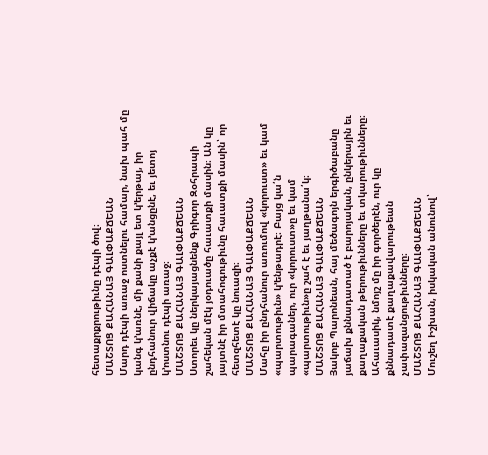հետաքրքրութիւնը դէպի ծով։
ՄԱՇՏՈՑ ՔԱՀԱՆԱՅ ԳԱԼՓԱՔՃԵԱՆ
Մարդ դէպի առաջ ոստնելու համար, նախ պահ մը կանգ կ՚առնէ, մի քանի քայլ ետ կ՚երթայ, իր ընդհանուր վիճակը աչքէ կ՚անցընէ, եւ յետոյ կ՚ոստնու դէպի առաջ։
ՄԱՇՏՈՑ ՔԱՀԱՆԱՅ ԳԱԼՓԱՔՃԵԱՆ
Ստորեւ կը ներկայացնենք Գրիգոր Զօհրապի շահեկան մէկ յօդուածը հաւատքի մասին։ Ան կը յայտնէ իր մտահոգութիւնը հաւատքի մասին՝ որ հետզհետէ կը նուազի։
ՄԱՇՏՈՑ ՔԱՀԱՆԱՅ ԳԱԼՓԱՔՃԵԱՆ
Մահը իր ընդհանուր առումով «կորուստ» եւ կամ «պարտութիւն» կ՚ենթադրէ։ Բայց կա՛ն պարագաներ, ուր «կորուստ»ը եւ կամ «պարտութիւն»ը շահ է եւ յաղթանա՛կ։
ՄԱՇՏՈՑ ՔԱՀԱՆԱՅ ԳԱԼՓԱՔՃԵԱՆ
Յակոբ Պարոնեան, հայ մեծագոյն երգիծաբանը յաճախ քննադատած է բարոյական, ընկերային եւ քաղաքական թերութիւնները եւ տկարութիւնները։ Ահաւասիկ, նմոյշ մը իր գործերէն, ուր կը քննադատէ քաղաքավարութեան չափազանցութիւնները։
ՄԱՇՏՈՑ ՔԱՀԱՆԱՅ ԳԱԼՓԱՔՃԵԱՆ
Մուշեղ Իշխան, իսկական անունով՝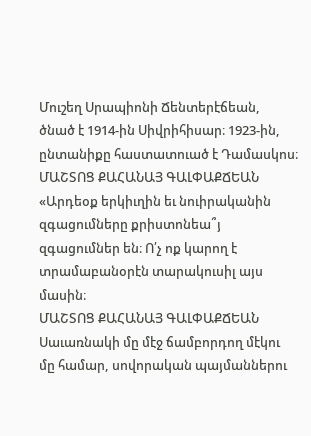Մուշեղ Սրապիոնի Ճենտերէճեան, ծնած է 1914-ին Սիվրիհիսար։ 1923-ին, ընտանիքը հաստատուած է Դամասկոս։
ՄԱՇՏՈՑ ՔԱՀԱՆԱՅ ԳԱԼՓԱՔՃԵԱՆ
«Արդեօք երկիւղին եւ նուիրականին զգացումները քրիստոնեա՞յ զգացումներ են։ Ո՛չ ոք կարող է տրամաբանօրէն տարակուսիլ այս մասին։
ՄԱՇՏՈՑ ՔԱՀԱՆԱՅ ԳԱԼՓԱՔՃԵԱՆ
Սաւառնակի մը մէջ ճամբորդող մէկու մը համար, սովորական պայմաններու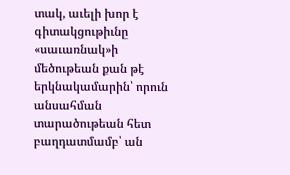տակ, աւելի խոր է գիտակցութիւնը «սաւառնակ»ի մեծութեան քան թէ երկնակամարին՝ որուն անսահման տարածութեան հետ բաղդատմամբ՝ ան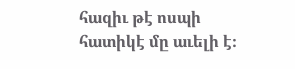հազիւ թէ ոսպի հատիկէ մը աւելի է։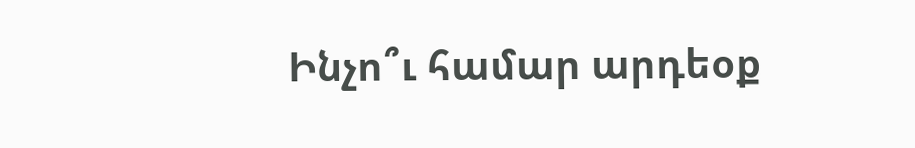Ինչո՞ւ համար արդեօք